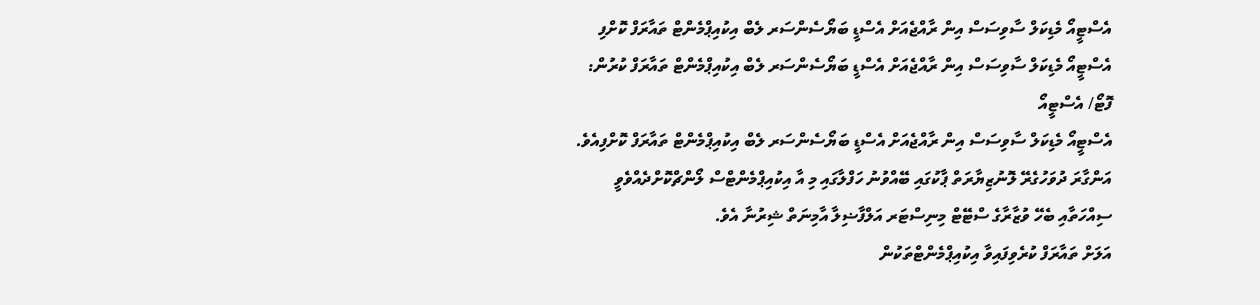އެސްޓީއޯ މެޑިކަލް ސާވިސަސް އިން ރާއްޖެއަށް އެސްޑީ ބަޔޯސެންސަރ ލެބް އިކުއިޕްމެންޓް ތައާރަފް ކޮށްފި
އެސްޓީއޯ މެޑިކަލް ސާވިސަސް އިން ރާއްޖެއަށް އެސްޑީ ބަޔޯސެންސަރ ލެބް އިކުއިޕްމެންޓް ތައާރަފް ކުރުން: ފޮޓޯ/ އެސްޓީއޯ
އެސްޓީއޯ މެޑިކަލް ސާވިސަސް އިން ރާއްޖެއަށް އެސްޑީ ބަޔޯސެންސަރ ލެބް އިކުއިޕްމެންޓް ތައާރަފް ކޮށްފިއެވެ.
އަންގާރަ ދުވަހުގެރޭ ލޮނުޒިޔާރަތް ޕާކުގައި ބޭއްވުނު ހަފްލާގައި މި އާ އިކުއިޕްމެންޓްސް ލޯންޗްކޮށްދެއްވެވީ ސިއްހަތާއި ބެހޭ ވުޒާރާގެ ސްޓޭޓް މިނިސްޓަރ އަލްފާޟިލާ އާމިނަތް ޝިރުނާ އެވެ.
އަލަށް ތައާރަފް ކުރެވިފައިވާ އިކުއިޕްމެންޓްތަކުން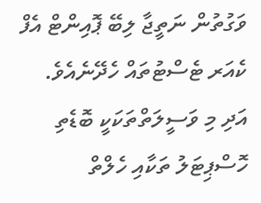ވަގުތުން ނަތީޖާ ލިބޭ ޕޮއިންޓް އެފް ކެއަރ ޓެސްޓުތައް ހެދޭނެއެވެ. އަދި މި ވަސީލަތްތަކަކީ ބޮޑެތި ހޮސްޕިޓަލު ތަކާއި ހެލްތް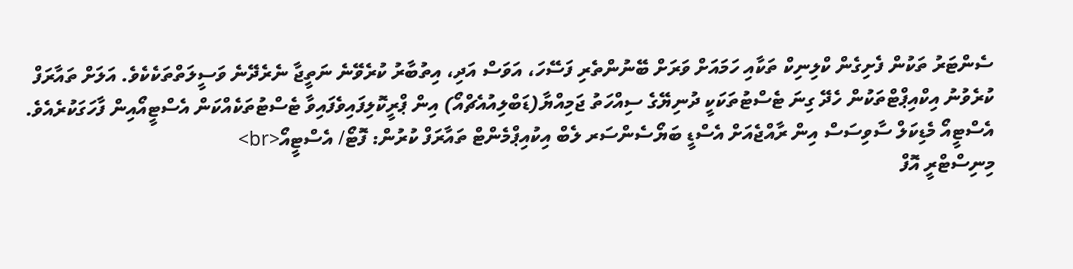ސެންޓަރު ތަކުން ފެށިގެން ކްލިނިކް ތަކާއި ހަމައަށް ވަރަށް ބޭނުންތެރި ފަސޭހަ، އަވަސް އަދި، އިތުބާރު ކުރެވޭނެ ނަތީޖާ ނެރެދޭނެ ވަސީލަތްތަކެކެވެ. އަލަށް ތައާރަފް ކުރެވުނު އިކްއިޕްޓްތަކުން ހެދޭ ގިނަ ޓެސްޓުތަކަކީ ދުނިޔޭގެ ސިއްހަތު ޖަމިއްޔާ(ޑަބްލިއުއެޗްއޯ) އިން ޕްރީކޮލިފައިވެފައިވާ ޓެސްޓުތަކެއްކަން އެސްޓީއޯއިން ފާހަގަކުރެއެވެ.
އެސްޓީއޯ މެޑިކަލް ސާވިސަސް އިން ރާއްޖެއަށް އެސްޑީ ބަޔޯސެންސަރ ލެބް އިކުއިޕްމެންޓް ތައާރަފް ކުރުން: ފޮޓޯ/ އެސްޓީއޯ<br>
މިނިސްޓްރީ އޮފް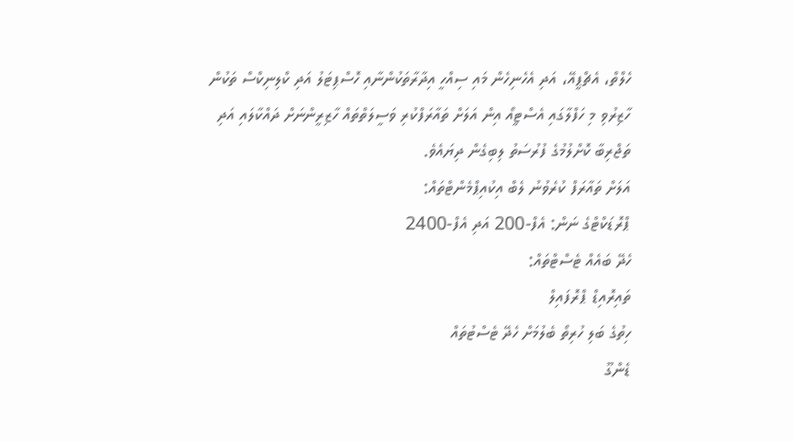ހެލްތް، އެޗްޕީއޭ، އަދި އެހެނިހެން މައި ސިއްހީ އިދާރާތަކުންނާއި ހޮސްޕިޓަލު އަދި ކްލިނިކްސް ތަކުން ހާޒިރުވި މި ހަފްލާގައި އެސްޓީއޯ އިން އަލަށް ތައާރަފްކުރި ވަސީލަތްތައް ހާޒިރީންނަށް ދައްކާލައި އަދި ތަޖްރިބާ ކޮށްލުމުގެ ފުރުސަތު ލިބިގެން ދިޔައެވެ.
އަލަށް ތައާރަފް ކުރެވުނު ލެބް އިކުއިޕްމެންޓްތައް:
ޕްރޮޑަކްޓްގެ ނަން: އެފް-200 އަދި އެފް-2400
ހެދޭ ބައެއް ޓެސްޓްތައް:
ތައިރޮއިޑް ޕްރޮފައިލް
ހިތުގެ ބަލި ހުރިތޯ ބެލުމަށް ހެދޭ ޓެސްޓުތައް
ޑެންގޫ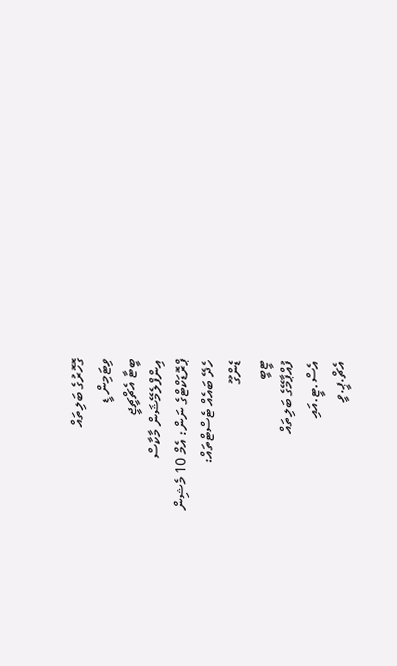ގޮހޮރުގެ ބަލިތައް
ވިޓަމިން ޑީ
ބީޓާ އެޗްޗީޖީ
އިންފްލެމޭޝަން މާކާސް
ޕްރޮޑަކްޓްގެ ނަން: އެމް 10 މެޝިން
ހެދޭ ބައެއް ޓެސްޓްތައް:
ޑެންގޫ
ޓީބީ
ފުއްޕާމޭގެ ބަލިތައް
އެސް.ޓީ.އައި
އެޗް.ޕީ.ވީ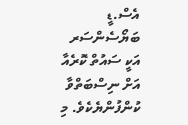އެސް.ޑީ ބަޔޯސެންސަރ އަކީ ސައުތް ކޮރެއާ އަށް ނިސްބަތްވާ ކުންފުންޔެކެވެ. މި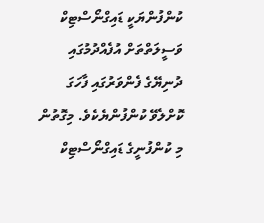ކުންފުންޔަކީ ޑައިގްނޯސްޓިކް ވަސީލަތްތަށް އުފެއްދުމުގައި ދުނިޔޭގެ ފެންވަރުގައި ފާހަގަ ކޮށްލެވޭ ކުންފުންޔެކެވެ. މިގޮތުން މި ކުންފުނީގެ ޑައިގްނޯސްޓިކް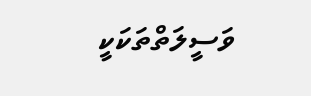ވަސީލަތްތަކަކީ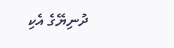ދުނިޔޭގެ އެކި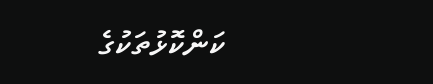ކަންކޮޅުތަކުގެ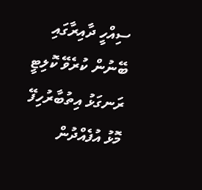ސިއްހީ ދާއިރާގައި ބޭނުން ކުރެވޭ ކޮލިޓީ ރަނގަޅު އިތުބާރުހިފޭ މޮޅު އުފެއްދުން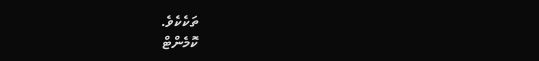ތަކެކެވެ.
ކޮމެންޓް